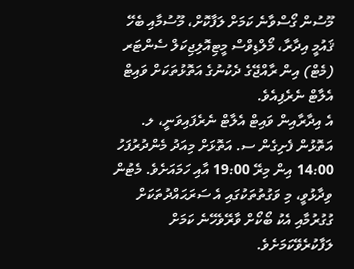މޫސުން ގޯސްވާނެ ކަމަށް ލަފާކޮށް، މޫސުމާއި ބެހޭ ޤައުމީ އިދާރާ، މޯލްޑިވްސް މީޓިއޮލިޖިކަލް ސެންޓަރ (މެޓް) އިން ރާއްޖޭގެ ދެކުނުގެ އަތޮޅުތަކަށް ވައިޓް އެލާޓް ނެރެފިއެވެ.
އެ އިދާރާއިން ވައިޓް އެލާޓް ނެރެފައިވަނީ، ލ. އަތޮޅުން ފެށިގެން ސ. އަތޮޅަށް މިއަދު މެންދުރުފަހު 14:00 އިން މިރޭ 19:00 އާއި ހަމައަށެވެ. މެޓުން ވިދާޅުވީ، މި ވަގުތުތަކުގައި އެ ސަރަޙައްދުތަކަށް ގުގުރުމާއި އެކު ބޯކޯށް ވާރޭވެހޭނެ ކަމަށް ލަފާކުރެވޭކަމަށެވެ.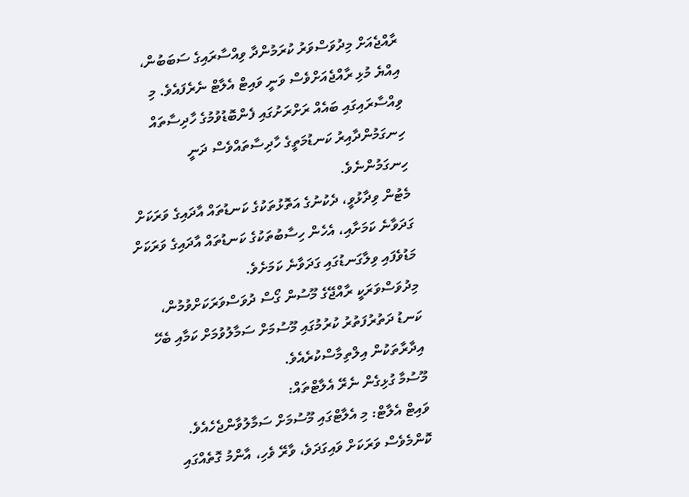ރާއްޖެއަށް މިދުވަސްވަރު ކުރަމުންދާ ވިއްސާރައިގެ ސަބަބުން، އިއްޔެ މުޅި ރާއްޖެއަށްވެސް ވަނީ ވައިޓް އެލާޓް ނެރެފައެވެ. މި ވިއްސާރައިގައި ބައެއް ރަށްރަށުގައި ފެންބޮޑުވުމުގެ ހާދިސާތައް ހިނގަމުންދާއިރު ކަނޑުމަތީގެ ހާދިސާތައްވެސް ދަނީ ހިނގަމުންނެވެ.
މެޓުން ވިދާޅުވީ، ދެކުނުގެ އަތޮޅުތަކުގެ ކަނޑުތައް އާދައިގެ ވަރަކަށް ގަދަވާނެ ކަމަށާއި، އެހެން ހިސާބުތަކުގެ ކަނޑުތައް އާދައިގެ ވަރަކަށް މަޑުވެފައި ވިލާގަނޑުގައި ގަދަވާނެ ކަމަށެވެ.
މިދުވަސްވަރަކީ ރާއްޖޭގެ މޫސުން ގޯސް ދުވަސްވަރަކަށްވުމުން، ކަނޑު ދަތުރުފަތުރު ކުރުމުގައި މޫސުމަށް ސަމާލުވުމަށް ކަމާއި ބެހޭ އިދާރާތަކުން އިލްތިމާސްކުރެއެވެ.
މޫސުމާ ގުޅިގެން ނެރޭ އެލާޓްތައް:
ވައިޓް އެލާޓް: މި އެލާޓްގައި މޫސުމަށް ސަމާލުވާންޖެހެއެވެ. ކޮންމެވެސް ވަރަކަށް ވައިގަދަވެ، ވާރޭ ވެހި، އާންމު ގޮތެއްގައި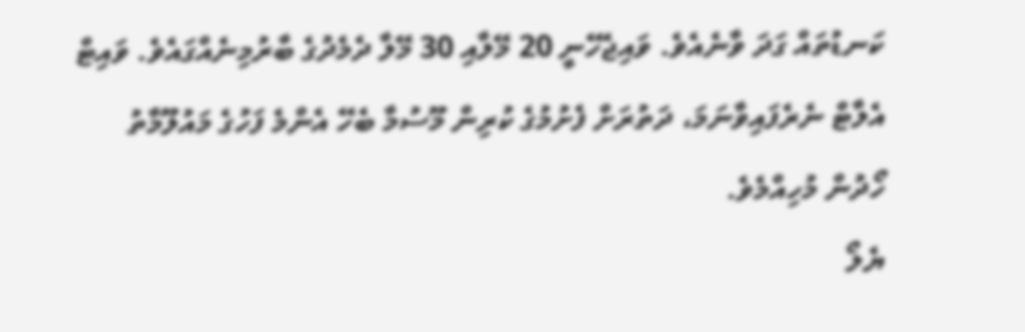ކަނޑުތައް ގަދަ ވާނެއެވެ. ވައިޖެހޭނީ 20 މޭލާއި 30 މޭލާ ދެމެދުގެ ބާރުމިނެއްގައެވެ. ވައިޓް އެލާޓް ނެރެފައިވާނަމަ، ދަތުރަށް ފެށުމުގެ ކުރިން މޫސުމާ ބެހޭ އެންމެ ފަހުގެ މައުލޫމާތު ހޯދުން މުހިއްމެވެ.
ޔެލޯ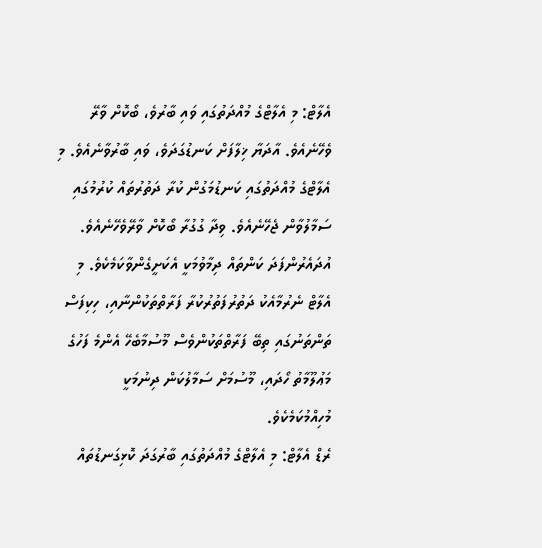އެލާޓް: މި އެލާޓްގެ މުއްދަތުގައި ވައި ބާރުވެ، ބޯކޮށް ވާރޭ ވެހޭނެއެވެ. އާދަޔާ ޚިލާފަށް ކަނޑުގަދަވެ، ވައި ބާރުވާނެއެވެ. މި އެލާޓްގެ މުއްދަތުގައި ކަނޑުމަގުން ކުރާ ދަތުރުތައް ކުރުމުގައި ސަމާލުވާން ޖެހޭނެއެވެ. ވިދާ ގުގުރާ ބޯކޮށް ވާރޭވެހޭނެއެވެ. އުދައެރުންފަދަ ކަންތައް ދިމާވުމަކީ އެކަށީގެންވާކަމެކެވެ. މި އެލާޓް ނެރުމާއެކު ދަތުރުފަތުރުކުރާ ފަރާތްތަކުންނާއި، ހިކިފަސް ތަންތަނުގައި ތިބޭ ފަރާތްތަކުންވެސް މޫސުމާބެހޭ އެންމެ ފަހުގެ މަޢުލޫމާތު ހޯދައި، މޫސުމަށް ސަމާލުކަން ދިނުމަކީ މުހިއްމުކަމެކެވެ.
ރެޑް އެލާޓް: މި އެލާޓްގެ މުއްދަތުގައި ބާރުގަދަ ކޮޅިގަނޑުތައް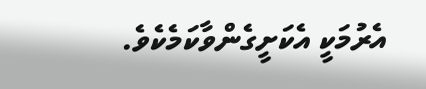އެރުމަކީ އެކަށީގެންވާކަމެކެވެ.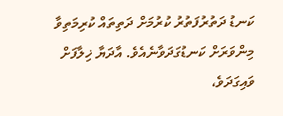ކަނޑު ދަތުރުފަތުރު ކުރުމަށް ދަތިތައް ކުރިމަތިވާ މިންވަރަށް ކަނޑުގަދަވާނެއެވެ. އާދަޔާ ޚިލާފަށް ވައިގަދަވެ،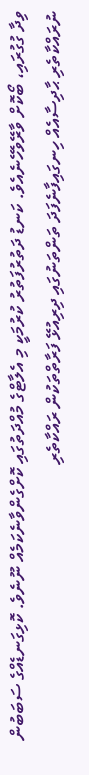ވިދާ ގުގުރައި، ބޯކޮށް ވާރޭވެހޭނެއެވެ. ކަނޑު ދަތުރުފަތުރު ކުރުމަކީ މި އެލާޓްގެ މުއްދަތުގައި ކޮށްގެންވާނެކަމެއް ނޫނެވެ. ކޮޅިގަނޑެއްގެ ސަބަބުން ނުރައްކާތެރި ޙާދިސާއެއް ހިނގައިފާނެފަދަ ތަންތަނުގައި ދިރިއުޅޭ ފަރާތްތަކުން ރައްކާތެރި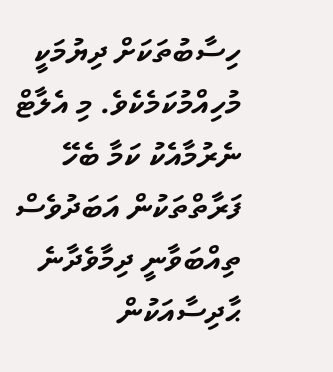ހިސާބުތަކަށް ދިޔުމަކީ މުހިއްމުކަމެކެވެ. މި އެލާޓް ނެރުމާއެކު ކަމާ ބެހޭ ފަރާތްތަކުން އަބަދުވެސް ތިއްބަވާނީ ދިމާވެދާނެ ޙާދިސާއަކުން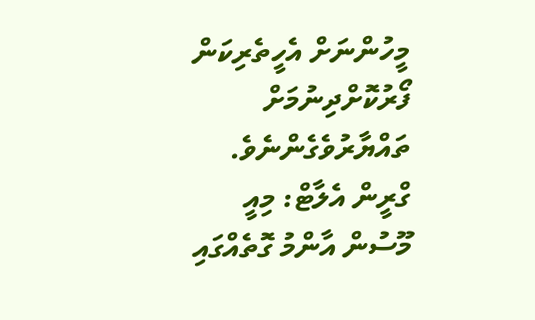މީހުންނަށް އެހީތެރިކަން ފޯރުކޮށްދިނުމަށް ތައްޔާރުވެގެންނެވެ.
ގްރީން އެލާޓް: މިއީ މޫސުން އާންމު ގޮތެއްގައި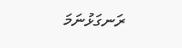ރަނގަޅުނަމަ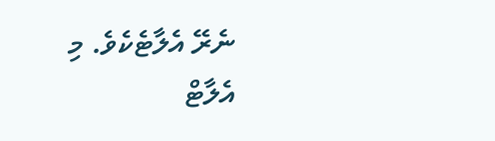ނެރޭ އެލާޓެކެވެ. މި އެލާޓް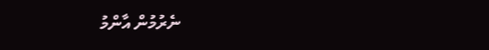ނެރުމުން އާންމު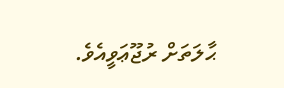ޙާލަތަށް ރުޖޫޢަވީއެވެ.